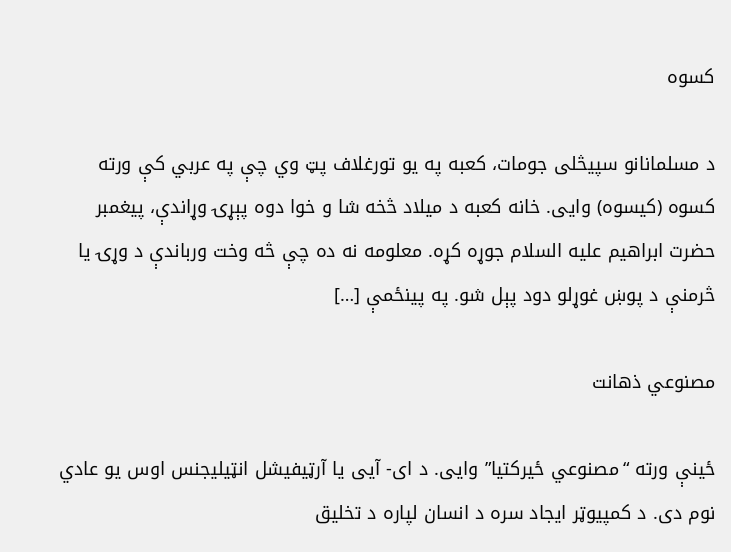کسوه

د مسلمانانو سپیڅلی جومات، کعبه په یو تورغلاف پټ وي چې په عربي کې ورته کسوه (کیسوه) وایی. خانه کعبه د میلاد څخه شا و خوا دوه پېړۍ وړاندې، پیغمبر حضرت ابراهیم علیه السلام جوړه کړه. معلومه نه ده چې څه وخت ورباندې د وړۍ یا څرمنې د پوښ غوړلو دود پېل شو. په پینځمې […]

مصنوعي ذهانت

ځینې ورته “مصنوعي ځیرکتیا” وایی. د ای- آیی یا آرټیفیشل انټیلیجنس اوس یو عادي نوم دی. د کمپیوټر ایجاد سره د انسان لپاره د تخلیق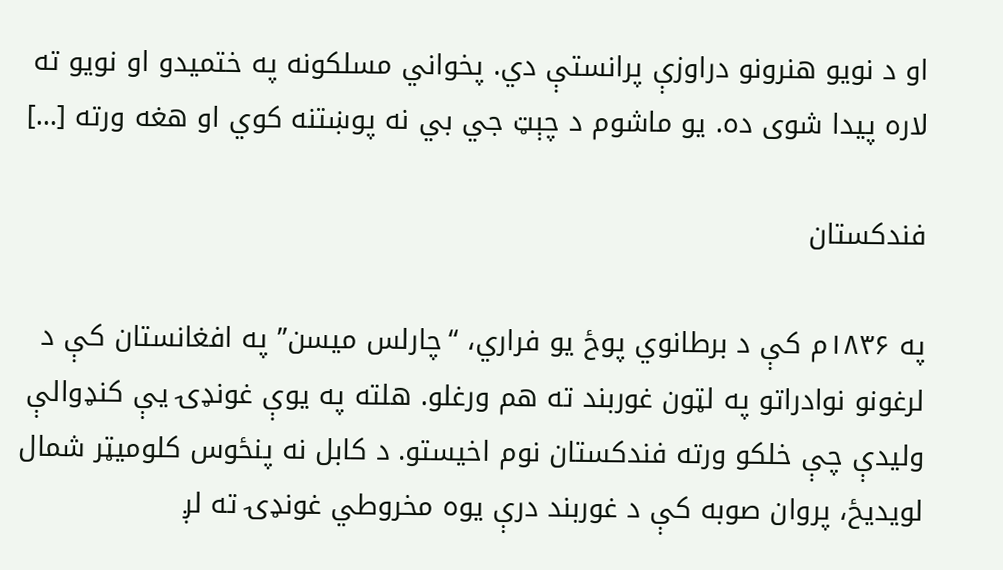او د نویو هنرونو دراوزې پرانستې دي. پخواني مسلکونه په ختمیدو او نویو ته لاره پیدا شوی ده. یو ماشوم د چېټ جي بي نه پوښتنه کوي او هغه ورته […]

فندکستان

په ۱۸۳۶م کې د برطانوي پوځ یو فراري، “چارلس میسن” په افغانستان کې د لرغونو نوادراتو په لټون غوربند ته هم ورغلو. هلته په یوې غونډۍ يې کنډوالې ولیدې چې خلکو ورته فندکستان نوم اخیستو. د کابل نه پنځوس کلومیټر شمال لویدیځ، پروان صوبه کې د غوربند درې یوه مخروطي غونډۍ ته لږ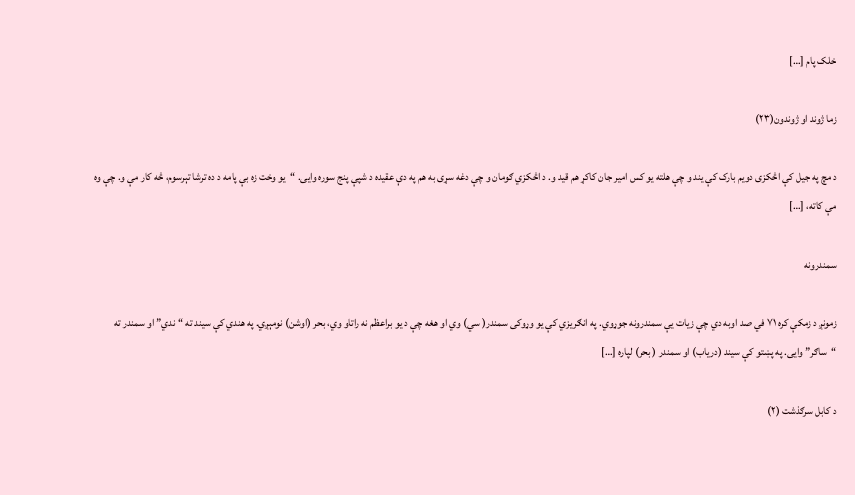خلک پام […]

زما ‌ژوند او ‌ژوندون(۲۳)

د مچ په جیل کې اڅکزی دویم بارک کې یند و چې هلته یو کس امیر جان کاکړ هم قید و. د اڅکزي ګومان و چې دغه سړی به هم په دې عقیده د شپې پنج سوره وایی. “یو وخت زه بې پامه د ده ترشا تېرسوم، څه کار مې و. چې وه مې کاته، […]

سمندرونه

زمونږ د زمکې کره ۷۱ في صد اوبه دي چې زیات يې سمندرونه جوړوي. په انګریزي کې یو وړوکی سمندر( سي) وي او هغه چې د یو براعظم نه راتاو وي، بحر (اوشن) نومېږي. په هندي کې سیند ته “ندي” او سمندر ته “ساګر” وایی. په پښتو کې سیند (دریاب) او سمندر ( بحر) لپاره […]

د کابل سرګذشت (۲)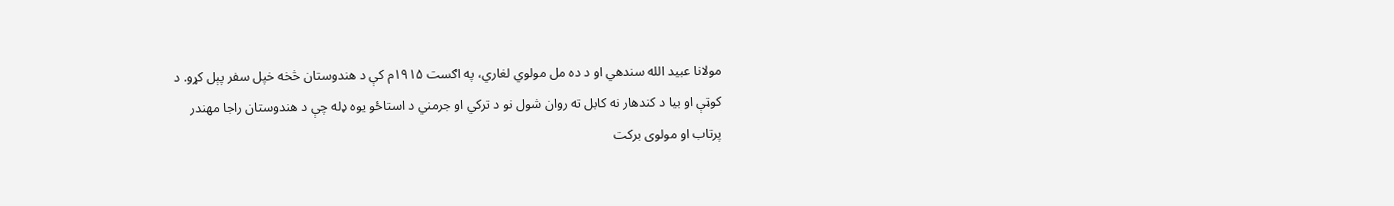مولانا عبید الله سندهي او د ده مل مولوي لغاري، په اګست ۱۹۱۵م کې د هندوستان څخه خپل سفر پېل کړو. د کوټې او بیا د کندهار نه کابل ته روان شول نو د ترکي او جرمني د استاځو یوه ډله چې د هندوستان راجا مهندر پرتاب او مولوی برکت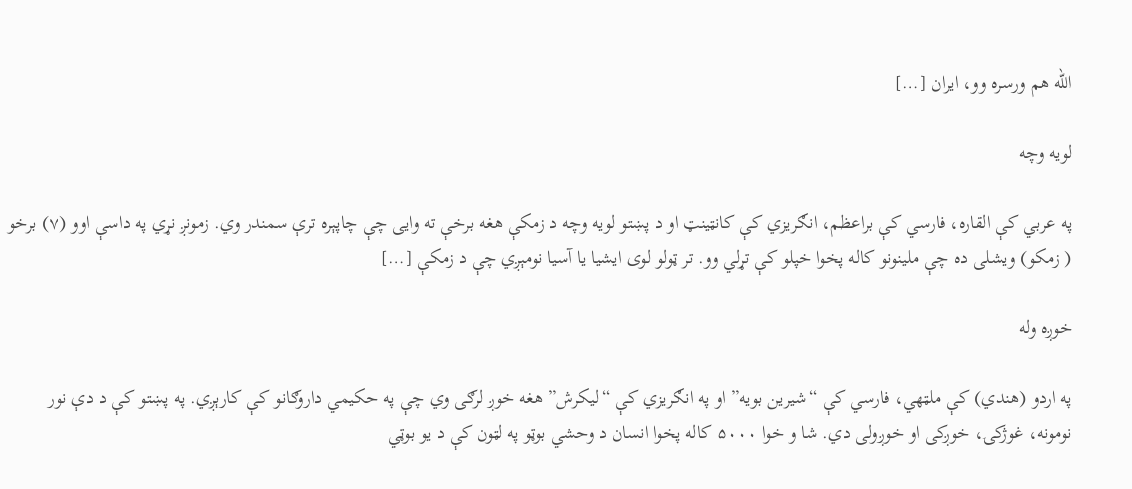الله هم ورسره وو، ایران […]

لویه وچه

په عربي کې القاره، فارسي کې براعظم، انګریزي کې کانټینټ او د پښتو لویه وچه د زمکې هغه برخې ته وایی چې چاپېره ترې سمندر وي. زمونږ نړي په داسې اوو (۷) برخو ( زمکو) ویشلی ده چې ملینونو کاله پخوا خپلو کې تړلي وو. تر ټولو لوی ایشیا یا آسیا نومېږي چې د زمکې […]

خوږه وله

په اردو (هندي) کې ملټهي، فارسي کې “شیرین بویه” او په انګریزي کې “لیکرش” هغه خوږ لرګی وي چې په حکیمي داروګانو کې کارېږي. په پښتو کې د دې نور نومونه، غو‌ژکۍ، خوږکی او خوږولی دي. شا و خوا ۵۰۰۰ کاله پخوا انسان د وحشي بوټو په لټون کې د یو بوټي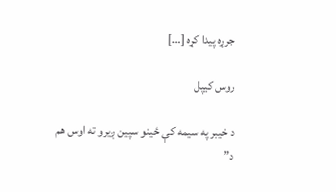جرړه پیدا کړه […]

روس کیپل

د خیبر په سیمه کې ځینو سپین ږیرو ته اوس هم د”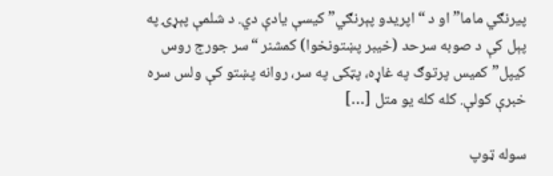پیرنګي ماما” او د “اپریدو پېرنګي” کیسې یادې دي. د شلمې پېړۍ په پېل کې د صوبه سرحد (خیبر پښتونخوا) کمشنر “سر جورج روس کیپل” کمیس پرتوګ په غاړه، پټکی په سر، روانه پښتو کې ولس سره خبرې کولې. کله کله یو متل […]

سوله ټوپ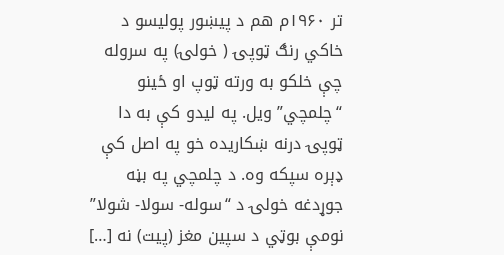تر ۱۹۶۰م هم د پیښور پولیسو د خاکي رنګ ټوپۍ ( خولۍ) په سروله چې خلکو به ورته ټوپ او ځینو “چلمچي” ويل. په لیدو کې به دا ټوپۍ درنه ښکاریده خو په اصل کې ډېره سپکه وه. د چلمچي په بڼه جوړدغه خولۍ د “سوله- سولا- شولا” نومې بوټي د سپین مغز (پیت) نه […]